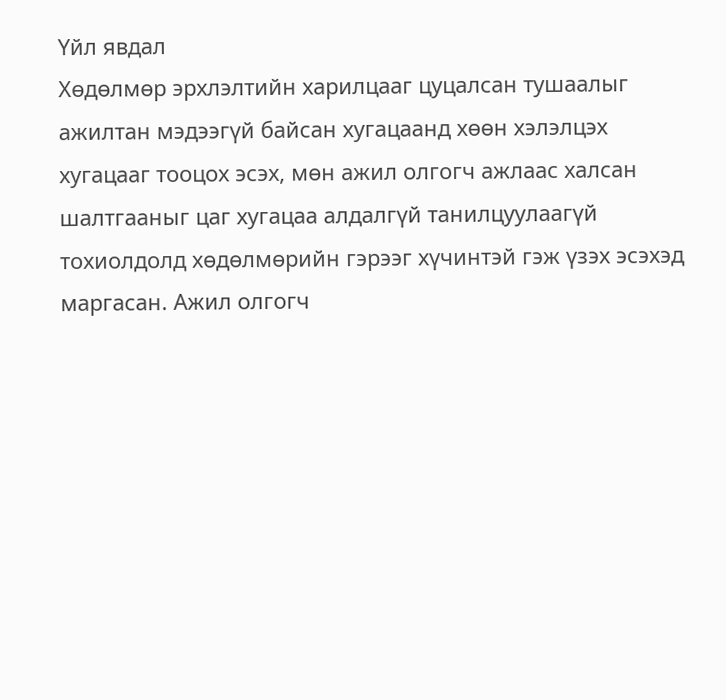Үйл явдал
Хөдөлмөр эрхлэлтийн харилцааг цуцалсан тушаалыг ажилтан мэдээгүй байсан хугацаанд хөөн хэлэлцэх хугацааг тооцох эсэх, мөн ажил олгогч ажлаас халсан шалтгааныг цаг хугацаа алдалгүй танилцуулаагүй тохиолдолд хөдөлмөрийн гэрээг хүчинтэй гэж үзэх эсэхэд маргасан. Ажил олгогч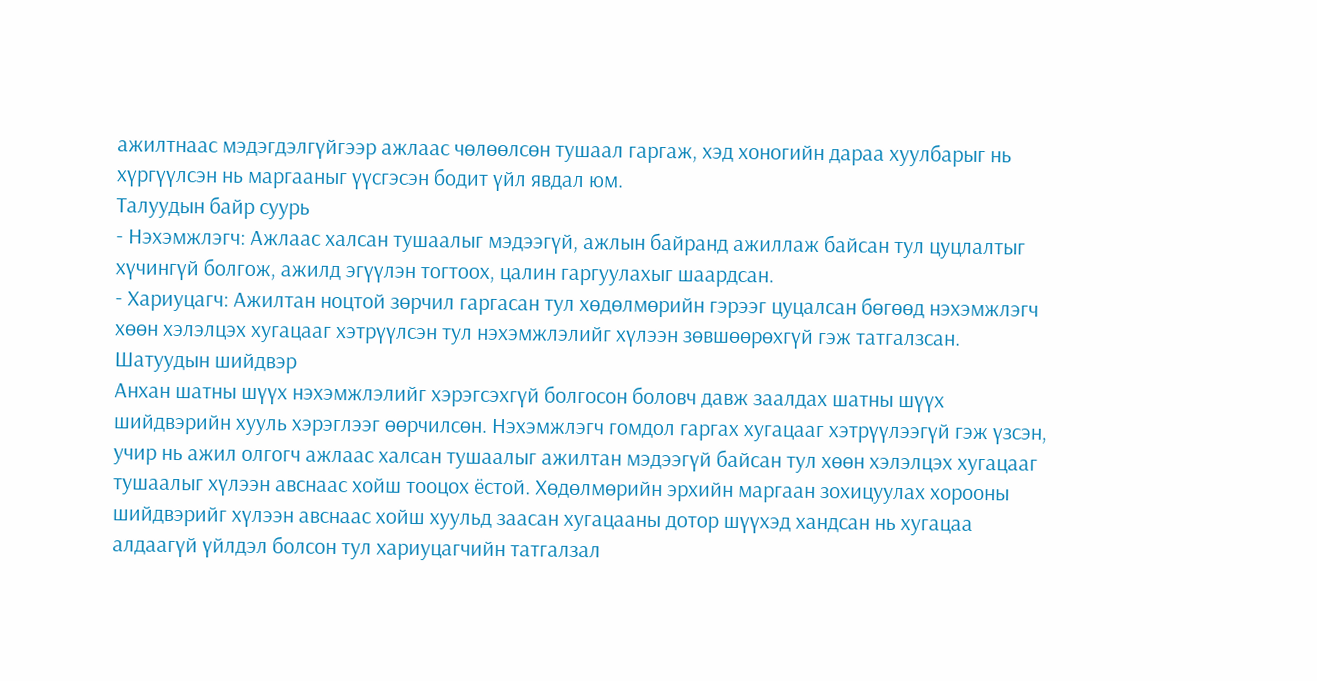ажилтнаас мэдэгдэлгүйгээр ажлаас чөлөөлсөн тушаал гаргаж, хэд хоногийн дараа хуулбарыг нь хүргүүлсэн нь маргааныг үүсгэсэн бодит үйл явдал юм.
Талуудын байр суурь
- Нэхэмжлэгч: Ажлаас халсан тушаалыг мэдээгүй, ажлын байранд ажиллаж байсан тул цуцлалтыг хүчингүй болгож, ажилд эгүүлэн тогтоох, цалин гаргуулахыг шаардсан.
- Хариуцагч: Ажилтан ноцтой зөрчил гаргасан тул хөдөлмөрийн гэрээг цуцалсан бөгөөд нэхэмжлэгч хөөн хэлэлцэх хугацааг хэтрүүлсэн тул нэхэмжлэлийг хүлээн зөвшөөрөхгүй гэж татгалзсан.
Шатуудын шийдвэр
Анхан шатны шүүх нэхэмжлэлийг хэрэгсэхгүй болгосон боловч давж заалдах шатны шүүх шийдвэрийн хууль хэрэглээг өөрчилсөн. Нэхэмжлэгч гомдол гаргах хугацааг хэтрүүлээгүй гэж үзсэн, учир нь ажил олгогч ажлаас халсан тушаалыг ажилтан мэдээгүй байсан тул хөөн хэлэлцэх хугацааг тушаалыг хүлээн авснаас хойш тооцох ёстой. Хөдөлмөрийн эрхийн маргаан зохицуулах хорооны шийдвэрийг хүлээн авснаас хойш хуульд заасан хугацааны дотор шүүхэд хандсан нь хугацаа алдаагүй үйлдэл болсон тул хариуцагчийн татгалзал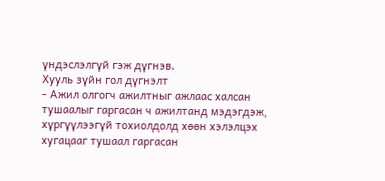үндэслэлгүй гэж дүгнэв.
Хууль зүйн гол дүгнэлт
- Ажил олгогч ажилтныг ажлаас халсан тушаалыг гаргасан ч ажилтанд мэдэгдэж, хүргүүлээгүй тохиолдолд хөөн хэлэлцэх хугацааг тушаал гаргасан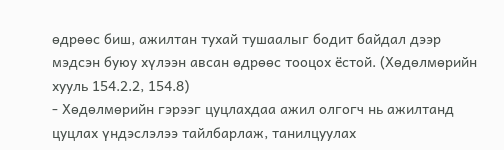өдрөөс биш, ажилтан тухай тушаалыг бодит байдал дээр мэдсэн буюу хүлээн авсан өдрөөс тооцох ёстой. (Хөдөлмөрийн хууль 154.2.2, 154.8)
- Хөдөлмөрийн гэрээг цуцлахдаа ажил олгогч нь ажилтанд цуцлах үндэслэлээ тайлбарлаж, танилцуулах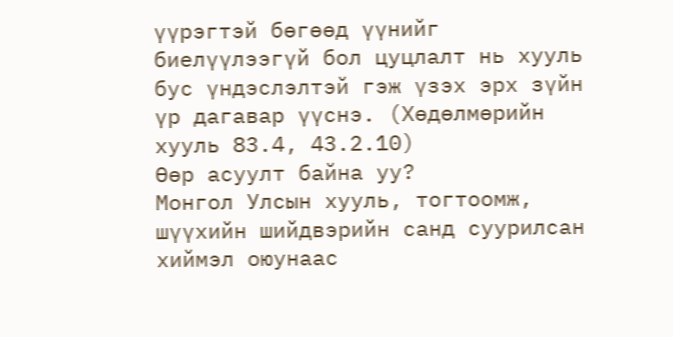үүрэгтэй бөгөөд үүнийг биелүүлээгүй бол цуцлалт нь хууль бус үндэслэлтэй гэж үзэх эрх зүйн үр дагавар үүснэ. (Хөдөлмөрийн хууль 83.4, 43.2.10)
Өөр асуулт байна уу?
Монгол Улсын хууль, тогтоомж, шүүхийн шийдвэрийн санд суурилсан хиймэл оюунаас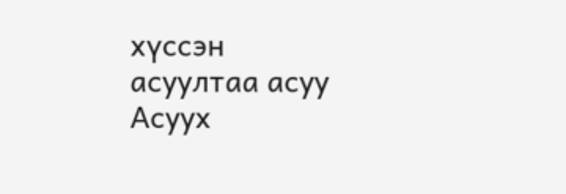хүссэн асуултаа асуу
Асуух